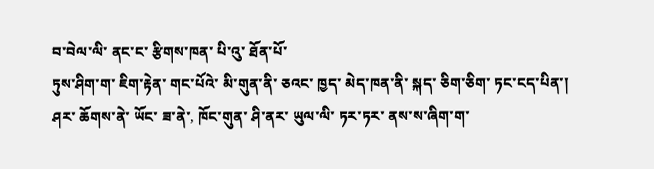བ་བེལ་ལི་ ནང་ང་ རྩིགས་ཁན་ པི་འུ་ ཐོན་པོ་
ཏུས་ཤིག་ག་ ཇིག་རྟེན་ གང་པོའེ་ མི་གུན་ནི་ ཅའང་ ཁྱད་ མེད་ཁན་ནི་ སྐད་ ཅིག་ཅིག་ ཏང་ངད་པིན་། ཤར་ ཆོགས་ནེ་ ཡོང་ ཟ་ནེ་, ཁོང་གུན་ ཤི་ནར་ ཡུལ་ལི་ ཏར་ཏར་ ནས་ས་ཞིག་ག་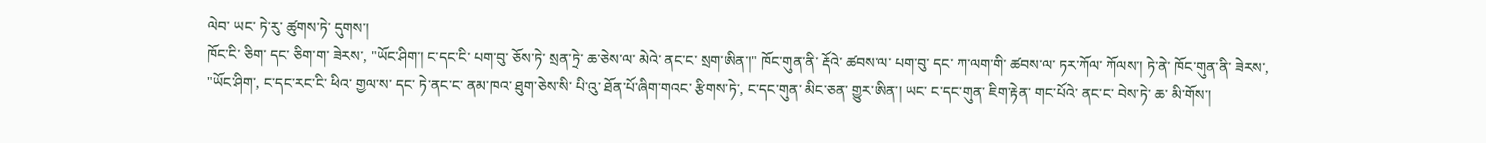ལེབ་ ཡང་ ཏེ་རུ་ ཚུགས་ཏེ་ དུགས་།
ཁོང་ངི་ ཅིག་ དང་ ཅིག་ག་ ཟེརས་, "ཡོང་ཤིག་། ང་དང་ངི་ པག་བུ་ ཅོས་ཏེ་ སྲན་ཏྲེ་ ཆ་ཅེས་ལ་ མེའེ་ ནང་ང་ སྲག་ཨིན་།" ཁོང་གུན་ནི་ རྡོའེ་ ཚབས་ལ་ པག་བུ་ དང་ ཀ་ལག་གི་ ཚབས་ལ་ ཏར་ཀོལ་ ཀོལས་། ཏེ་ནེ་ ཁོང་གུན་ནི་ ཟེརས་, "ཡོང་ཤིག་, ང་དང་རང་ངི་ ཕིའ་ གྱལ་ས་ དང་ ཏེ་ནང་ང་ ནམ་ཁའ་ ཐུག་ཅེས་སི་ པི་འུ་ ཐོན་པོ་ཞིག་གའང་ རྩིགས་ཏེ་, ང་དང་གུན་ མིང་ཅན་ གྱུར་ཨིན་། ཡང་ ང་དང་གུན་ ཇིག་རྟེན་ གང་པོའེ་ ནང་ང་ བེས་ཏེ་ ཆ་ མི་གོས་།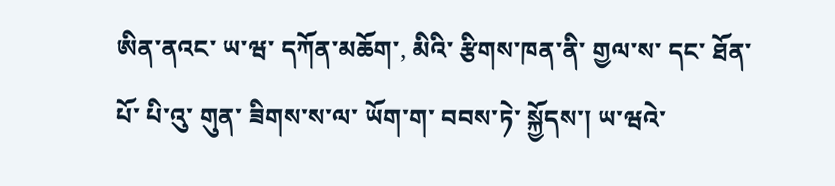ཨིན་ནའང་ ཡ་ཝ་ དཀོན་མཆོག་, མིའི་ རྩིགས་ཁན་ནི་ གྱལ་ས་ དང་ ཐོན་པོ་ པི་འུ་ གུན་ ཟིགས་ས་ལ་ ཡོག་ག་ བབས་ཏེ་ སྐྱོདས་། ཡ་ཝའེ་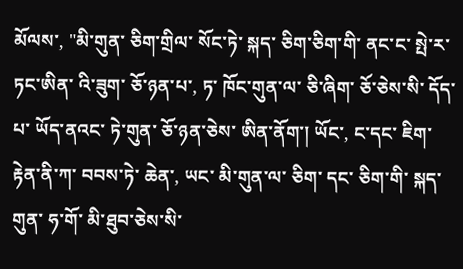མོལས་, "མི་གུན་ ཅིག་གྲིལ་ སོང་ཏེ་ སྐད་ ཅིག་ཅིག་གི་ ནང་ང་ སྤེ་ར་ ཏང་ཨིན་ འི་ཟུག་ ཅོ་ཉན་པ་, ཏ་ ཁོང་གུན་ལ་ ཅི་ཞིག་ ཅོ་ཅེས་སི་ དོད་པ་ ཡོད་ནའང་ ཏེ་གུན་ ཅོ་ཉན་ཅེས་ ཨིན་ནོག་། ཡོང་, ང་དང་ ཇིག་རྟེན་ནི་ཀ་ བབས་ཏེ་ ཆེན་, ཡང་ མི་གུན་ལ་ ཅིག་ དང་ ཅིག་གི་ སྐད་གུན་ ཧ་གོ་ མི་ཐུབ་ཅེས་སི་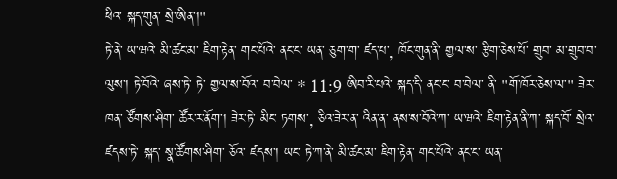ཕིའ་ སྐད་གུན་ སྲེ་ཨིན་།"
ཏེ་ནེ་ ཡ་ཝའེ་ མི་ཚང་མ་ ཇིག་རྟེན་ གང་པོའེ་ ནང་ང་ ཡན་ ཅུག་ག་ ཛད་པ་, ཁོང་གུན་ནི་ གྱལ་ས་ རྩིག་ཅེས་པོ་ གྲུབ་ མ་གྲུབ་བ་ ལུས་། ཏེ་བོའེ་ ཞས་ཏེ་ ཏེ་ གྱལ་ས་བོའ་ བ་བེལ་ * 11:9 ཨིབ་རི་པའེ་ སྐད་དི་ ནང་ང་ བ་བེལ་ ནི་ "གོ་ཁོར་ཅེས་ལ་" ཟེར་ཁན་ ཙོགས་ཤིག་ ཚོར་ར་ནོག་། ཟེར་ཏེ་ མིང་ ཏགས་, ཅིའ་ཟེར་ན་ འིན་ན་ ནས་ས་བོའེ་ཀ་ ཡ་ཝའེ་ ཇིག་རྟེན་ནི་ཀ་ སྐད་བོ་ སྲེའ་ ཛདས་ཏེ་ སྐད་ སྣ་ཚོགས་ཤིག་ ཅོའ་ ཛདས་། ཡང་ ཏེ་ཀ་ནེ་ མི་ཚང་མ་ ཇིག་རྟེན་ གང་པོའེ་ ནང་ང་ ཡན་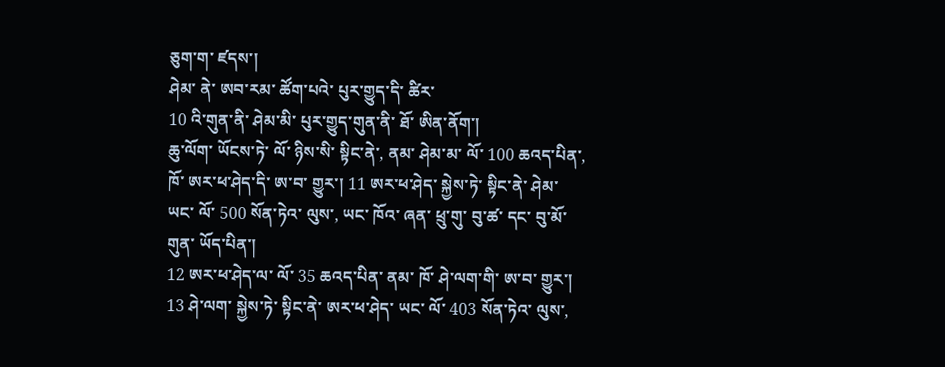ཅུག་ག་ ཛདས་།
ཤེམ་ ནེ་ ཨབ་རམ་ ཚོག་པའེ་ པུར་གྱུད་དི་ ཚིར་
10 འི་གུན་ནི་ ཤེམ་མི་ པུར་གྱུད་གུན་ནི་ ཐོ་ ཨིན་ནོག་།
ཆུ་ལོག་ ཡོངས་ཏེ་ ལོ་ ཉིས་སི་ སྟིང་ནེ་, ནམ་ ཤེམ་མ་ ལོ་ 100 ཆའད་པིན་, ཁོ་ ཨར་ཕ་ཤེད་དི་ ཨ་བ་ གྱུར་། 11 ཨར་ཕ་ཤེད་ སྐྱེས་ཏེ་ སྟིང་ནེ་ ཤེམ་ ཡང་ ལོ་ 500 སོན་ཏེའ་ ལུས་, ཡང་ ཁོའ་ ཞན་ ཕྲུ་གུ་ བུ་ཚ་ དང་ བུ་མོ་ གུན་ ཡོད་པིན་།
12 ཨར་ཕ་ཤེད་ལ་ ལོ་ 35 ཆའད་པིན་ ནམ་ ཁོ་ ཤེ་ལག་གི་ ཨ་བ་ གྱུར་། 13 ཤེ་ལག་ སྐྱེས་ཏེ་ སྟིང་ནེ་ ཨར་ཕ་ཤེད་ ཡང་ ལོ་ 403 སོན་ཏེའ་ ལུས་,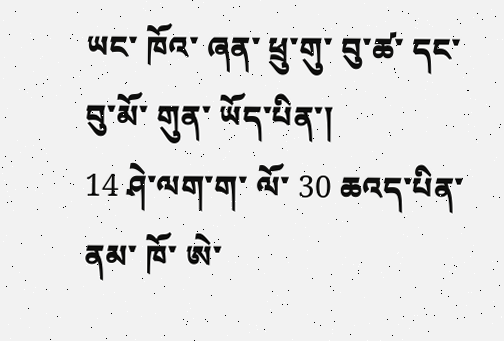ཡང་ ཁོའ་ ཞན་ ཕྲུ་གུ་ བུ་ཚ་ དང་ བུ་མོ་ གུན་ ཡོད་པིན་།
14 ཤེ་ལག་ག་ ལོ་ 30 ཆའད་པིན་ ནམ་ ཁོ་ ཨེ་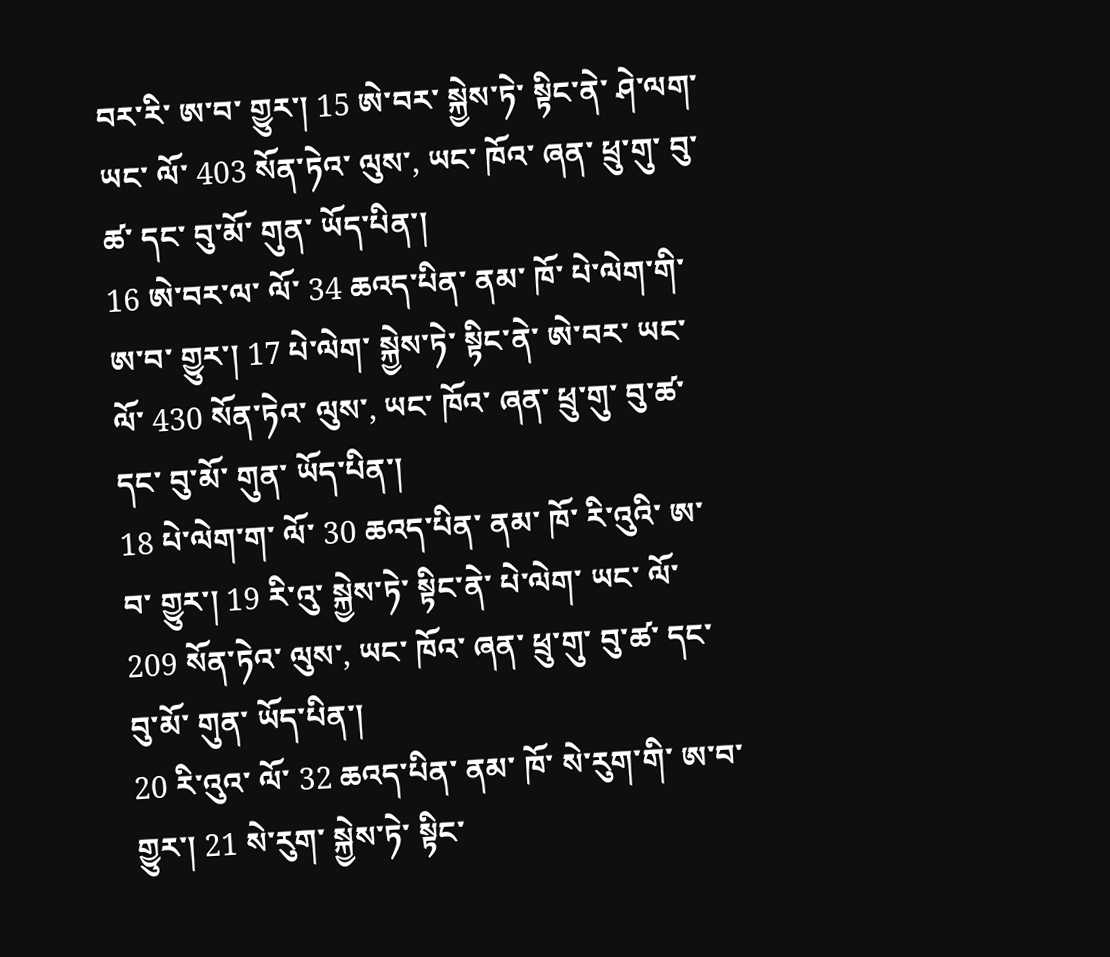བར་རི་ ཨ་བ་ གྱུར་། 15 ཨེ་བར་ སྐྱེས་ཏེ་ སྟིང་ནེ་ ཤེ་ལག་ ཡང་ ལོ་ 403 སོན་ཏེའ་ ལུས་, ཡང་ ཁོའ་ ཞན་ ཕྲུ་གུ་ བུ་ཚ་ དང་ བུ་མོ་ གུན་ ཡོད་པིན་།
16 ཨེ་བར་ལ་ ལོ་ 34 ཆའད་པིན་ ནམ་ ཁོ་ པེ་ལེག་གི་ ཨ་བ་ གྱུར་། 17 པེ་ལེག་ སྐྱེས་ཏེ་ སྟིང་ནེ་ ཨེ་བར་ ཡང་ ལོ་ 430 སོན་ཏེའ་ ལུས་, ཡང་ ཁོའ་ ཞན་ ཕྲུ་གུ་ བུ་ཚ་ དང་ བུ་མོ་ གུན་ ཡོད་པིན་།
18 པེ་ལེག་ག་ ལོ་ 30 ཆའད་པིན་ ནམ་ ཁོ་ རི་འུའི་ ཨ་བ་ གྱུར་། 19 རི་འུ་ སྐྱེས་ཏེ་ སྟིང་ནེ་ པེ་ལེག་ ཡང་ ལོ་ 209 སོན་ཏེའ་ ལུས་, ཡང་ ཁོའ་ ཞན་ ཕྲུ་གུ་ བུ་ཚ་ དང་ བུ་མོ་ གུན་ ཡོད་པིན་།
20 རི་འུའ་ ལོ་ 32 ཆའད་པིན་ ནམ་ ཁོ་ སེ་རུག་གི་ ཨ་བ་ གྱུར་། 21 སེ་རུག་ སྐྱེས་ཏེ་ སྟིང་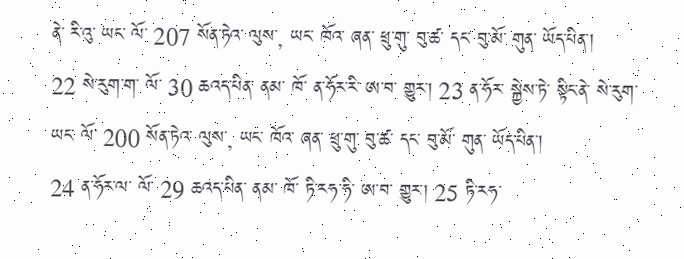ནེ་ རི་འུ་ ཡང་ ལོ་ 207 སོན་ཏེའ་ ལུས་, ཡང་ ཁོའ་ ཞན་ ཕྲུ་གུ་ བུ་ཚ་ དང་ བུ་མོ་ གུན་ ཡོད་པིན་།
22 སེ་རུག་ག་ ལོ་ 30 ཆའད་པིན་ ནམ་ ཁོ་ ན་ཧོར་རི་ ཨ་བ་ གྱུར་། 23 ན་ཧོར་ སྐྱེས་ཏེ་ སྟིང་ནེ་ སེ་རུག་ ཡང་ ལོ་ 200 སོན་ཏེའ་ ལུས་, ཡང་ ཁོའ་ ཞན་ ཕྲུ་གུ་ བུ་ཚ་ དང་ བུ་མོ་ གུན་ ཡོད་པིན་།
24 ན་ཧོར་ལ་ ལོ་ 29 ཆའད་པིན་ ནམ་ ཁོ་ ཏི་རཧ་ཧི་ ཨ་བ་ གྱུར་། 25 ཏི་རཧ་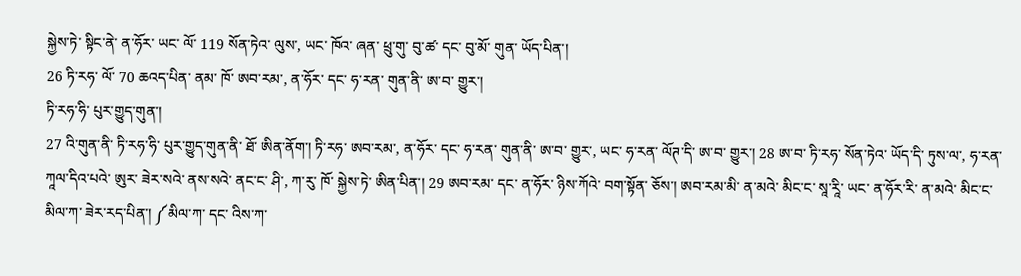སྐྱེས་ཏེ་ སྟིང་ནེ་ ན་ཧོར་ ཡང་ ལོ་ 119 སོན་ཏེའ་ ལུས་, ཡང་ ཁོའ་ ཞན་ ཕྲུ་གུ་ བུ་ཚ་ དང་ བུ་མོ་ གུན་ ཡོད་པིན་།
26 ཏི་རཧ་ ལོ་ 70 ཆའད་པིན་ ནམ་ ཁོ་ ཨབ་རམ་, ན་ཧོར་ དང་ ཧ་རན་ གུན་ནི་ ཨ་བ་ གྱུར་།
ཏི་རཧ་ཧི་ པུར་གྱུད་གུན་།
27 འི་གུན་ནི་ ཏི་རཧ་ཧི་ པུར་གྱུད་གུན་ནི་ ཐོ་ ཨིན་ནོག་། ཏི་རཧ་ ཨབ་རམ་, ན་ཧོར་ དང་ ཧ་རན་ གུན་ནི་ ཨ་བ་ གྱུར་, ཡང་ ཧ་རན་ ལོཊ་དི་ ཨ་བ་ གྱུར་། 28 ཨ་བ་ ཏི་རཧ་ སོན་ཏེའ་ ཡོད་དི་ ཏུས་ལ་, ཧ་རན་ ཀཱལ་དིའ་པའེ་ ཨུར་ ཟེར་སའེ་ ནས་སའེ་ ནང་ང་ ཤི་, ཀ་རུ་ ཁོ་ སྐྱེས་ཏེ་ ཨིན་པིན་། 29 ཨབ་རམ་ དང་ ན་ཧོར་ ཉིས་ཀོའེ་ བག་སྟོན་ ཅོས་། ཨབ་རམ་མི་ ན་མའེ་ མིང་ང་ སཱ་རཱི་ ཡང་ ན་ཧོར་རི་ ན་མའེ་ མིང་ང་ མིལ་ཀ་ ཟེར་རད་པིན་། ༼མིལ་ཀ་ དང་ འིས་ཀ་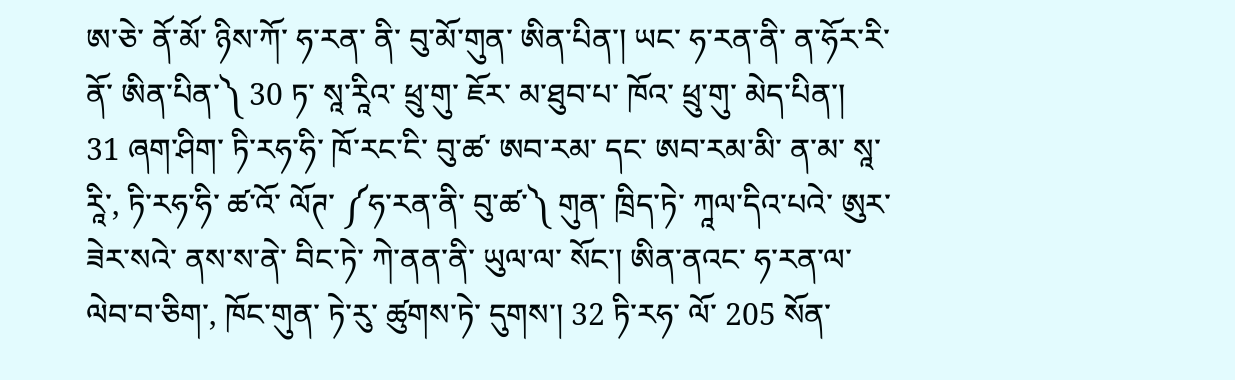ཨ་ཅེ་ ནོ་མོ་ ཉིས་ཀོ་ ཧ་རན་ ནི་ བུ་མོ་གུན་ ཨིན་པིན་། ཡང་ ཧ་རན་ནི་ ན་ཧོར་རི་ ནོ་ ཨིན་པིན་༽ 30 ཏ་ སཱ་རཱིའ་ ཕྲུ་གུ་ ཇོར་ མ་ཐུབ་པ་ ཁོའ་ ཕྲུ་གུ་ མེད་པིན་།
31 ཞག་ཤིག་ ཏི་རཧ་ཧི་ ཁོ་རང་ངི་ བུ་ཚ་ ཨབ་རམ་ དང་ ཨབ་རམ་མི་ ན་མ་ སཱ་རཱི་, ཏི་རཧ་ཧི་ ཚ་འོ་ ལོཊ་ ༼ཧ་རན་ནི་ བུ་ཚ་༽ གུན་ ཁྲིད་ཏེ་ ཀཱལ་དིའ་པའེ་ ཨུར་ ཟེར་སའེ་ ནས་ས་ནེ་ བིང་ཏེ་ ཀེ་ནན་ནི་ ཡུལ་ལ་ སོང་། ཨིན་ནའང་ ཧ་རན་ལ་ ལེབ་བ་ཅིག་, ཁོང་གུན་ ཏེ་རུ་ ཚུགས་ཏེ་ དུགས་། 32 ཏི་རཧ་ ལོ་ 205 སོན་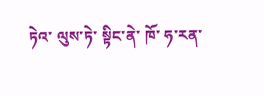ཏེའ་ ལུས་ཏེ་ སྟིང་ནེ་ ཁོ་ ཧ་རན་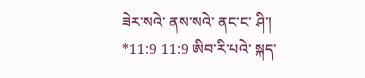ཟེར་སའེ་ ནས་སའེ་ ནང་ང་ ཤི་།
*11:9 11:9 ཨིབ་རི་པའེ་ སྐད་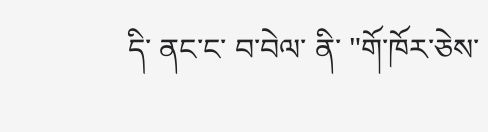དི་ ནང་ང་ བ་བེལ་ ནི་ "གོ་ཁོར་ཅེས་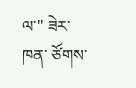ལ་" ཟེར་ཁན་ ཙོགས་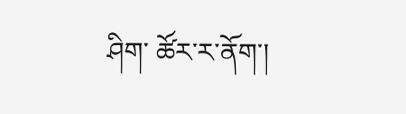ཤིག་ ཚོར་ར་ནོག་།